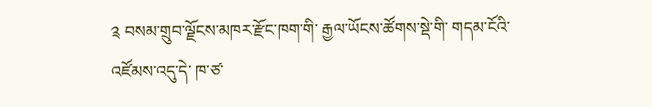༉ བསམ་གྲུབ་ལྗོངས་མཁར་རྫོང་ཁག་གི་ རྒྱལ་ཡོངས་ཚོགས་སྡེ་གི་ གདམ་ངོའི་འཛོམས་འདུ་དེ་ ཁ་ཙ་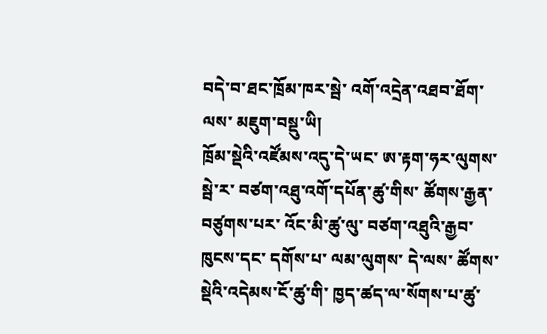བདེ་བ་ཐང་ཁྲོམ་ཁར་སྦེ་ འགོ་འདྲེན་འཐབ་ཐོག་ལས་ མཇུག་བསྡུ་ཡི།
ཁྲོམ་སྡེའི་འཛོམས་འདུ་དེ་ཡང་ ཨ་རྟག་ཧར་ལུགས་སྦེ་ར་ བཙག་འཐུ་འགོ་དཔོན་ཚུ་གིས་ ཚོགས་རྒྱན་བཙུགས་པར་ འོང་མི་ཚུ་ལུ་ བཙག་འཐུའི་རྒྱབ་ཁུངས་དང་ དགོས་པ་ ལམ་ལུགས་ དེ་ལས་ ཚོགས་སྡེའི་འདེམས་ངོ་ཚུ་གི་ ཁྱད་ཚད་ལ་སོགས་པ་ཚུ་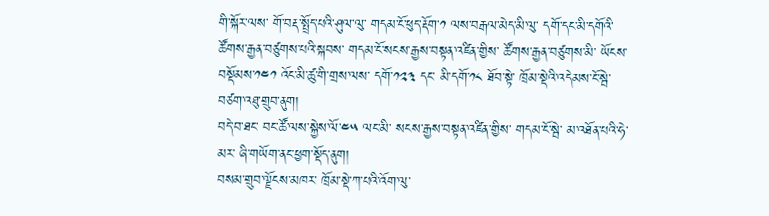གི་སྐོར་ལས་ གོ་བརྡ་སྤྲོད་པའི་ཤུལ་ལུ་ གདམ་ངོ་ཕུད་རྡོག་༡ ལས་བརྒལ་མེད་མི་ལུ་ དགོ་དང་མི་དགོའི་ཚོགས་རྒྱན་བཙུགས་པའི་སྐབས་ གདམ་ངོ་སངས་རྒྱས་བསྟན་འཛིན་གྱིས་ ཚོགས་རྒྱན་བཙུགས་མི་ ཡོངས་བསྡོམས་༡༤༡ འོང་མི་ཚུ་གི་གྲས་ལས་ དགོ་༡༢༣ དང་ མི་དགོ་༡༨ ཐོབ་སྟེ་ ཁྲོམ་སྡེའི་འདེམས་ངོ་སྦེ་ བཙག་འཐུ་གྲུབ་ནུག།
བདེ་བ་ཐང་ བང་ཚོ་ལས་སྐྱེས་ལོ་༤༥ ལང་མི་ སངས་རྒྱས་བསྟན་འཛིན་གྱིས་ གདམ་ངོ་སྦེ་ མ་འཐོན་པའི་ཧེ་མར་ ཞི་གཡོག་ནང་ཕྱག་སྡོད་ནུག།
བསམ་གྲུབ་ལྗོངས་མཁར་ ཁྲོམ་སྡེ་ཀ་པའི་འོག་ལུ་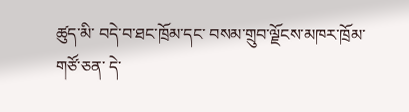ཚུད་མི་ བདེ་བ་ཐང་ཁྲོམ་དང་ བསམ་གྲུབ་ལྗོངས་མཁར་ཁྲོམ་གཙོ་ཅན་ དེ་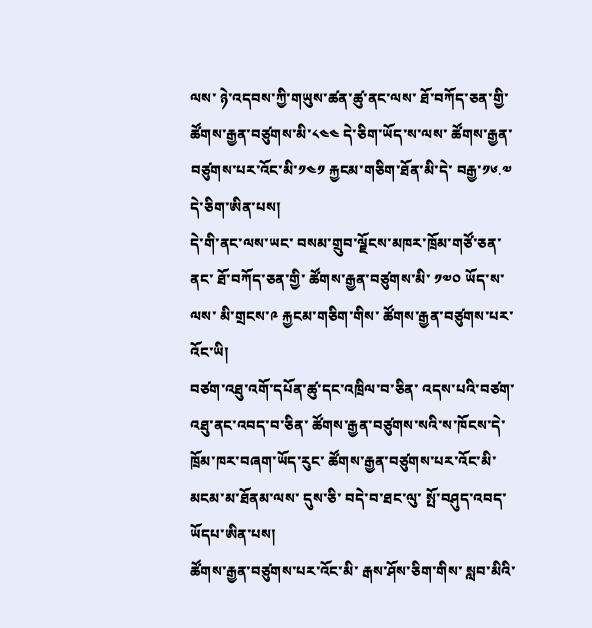ལས་ ཉེ་འདབས་ཀྱི་གཡུས་ཚན་ཚུ་ནང་ལས་ ཐོ་བཀོད་ཅན་གྱི་ ཚོགས་རྒྱན་བཙུགས་མི་༨༤༤ དེ་ཅིག་ཡོད་ས་ལས་ ཚོགས་རྒྱན་བཙུགས་པར་འོང་མི་༡༤༡ རྐྱངམ་གཅིག་ཐོན་མི་དེ་ བརྒྱ་༡༦.༧ དེ་ཅིག་ཨིན་པས།
དེ་གི་ནང་ལས་ཡང་ བསམ་གྲུབ་ལྗོངས་མཁར་ཁྲོམ་གཙོ་ཅན་ནང་ ཐོ་བཀོད་ཅན་གྱི་ ཚོགས་རྒྱན་བཙུགས་མི་ ༡༧༠ ཡོད་ས་ལས་ མི་གྲངས་༩ རྐྱངམ་གཅིག་གིས་ ཚོགས་རྒྱན་བཙུགས་པར་འོང་ཡི།
བཙག་འཐུ་འགོ་དཔོན་ཚུ་དང་འཁྲིལ་བ་ཅིན་ འདས་པའི་བཙག་འཐུ་ནང་འབད་བ་ཅིན་ ཚོགས་རྒྱན་བཙུགས་སའི་ས་ཁོངས་དེ་ ཁྲོམ་ཁར་བཞག་ཡོད་རུང་ ཚོགས་རྒྱན་བཙུགས་པར་འོང་མི་ མངམ་མ་ཐོནམ་ལས་ དུས་ཅི་ བདེ་བ་ཐང་ལུ་ སྤོ་བཤུད་འབད་ཡོདཔ་ཨིན་པས།
ཚོགས་རྒྱན་བཙུགས་པར་འོང་མི་ རྒས་ཤོས་ཅིག་གིས་ སླབ་མིའི་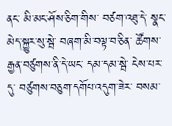ནང་ མི་མང་ཤོས་ཅིག་གིས་ བཙག་འཐུ་དེ་ སྣང་མེད་སྐྱུར་སུ་སྦེ་ བཞག་མི་བལྟ་བ་ཅིན་ ཚོགས་རྒྱན་བཙུགས་ནི་དེ་ཡང་ དམ་དམ་སྦེ་ ངེས་པར་དུ་ བཙུགས་བཅུག་དགོཔ་འདུག་ཟེར་ བསམ་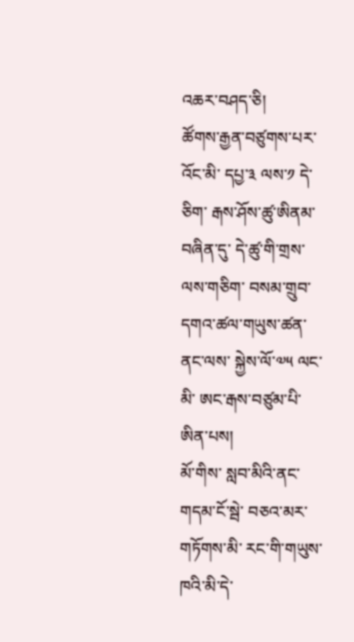འཆར་བཤད་ཅི།
ཚོགས་རྒྱན་བཙུགས་པར་འོང་མི་ དཔྱ་༣ ལས་༡ དེ་ཅིག་ རྒས་ཤོས་ཚུ་ཨིནམ་བཞིན་དུ་ དེ་ཚུ་གི་གྲས་ལས་གཅིག་ བསམ་གྲུབ་དགའ་ཚལ་གཡུས་ཚན་ནང་ལས་ སྐྱེས་ལོ་༧༥ ལང་མི་ ཨང་རྒས་བཙུམ་པི་ཨིན་པས།
མོ་གིས་ སླབ་མིའི་ནང་ གདམ་ངོ་སྦེ་ བཅའ་མར་གཏོགས་མི་ རང་གི་གཡུས་ཁའི་མི་དེ་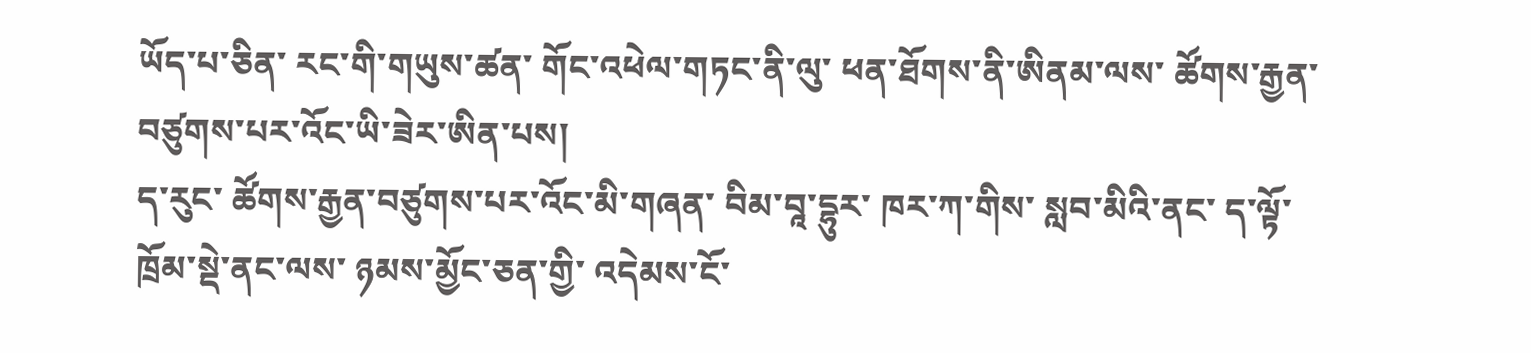ཡོད་པ་ཅིན་ རང་གི་གཡུས་ཚན་ གོང་འཕེལ་གཏང་ནི་ལུ་ ཕན་ཐོགས་ནི་ཨིནམ་ལས་ ཚོགས་རྒྱན་བཙུགས་པར་འོང་ཡི་ཟེར་ཨིན་པས།
ད་རུང་ ཚོགས་རྒྱན་བཙུགས་པར་འོང་མི་གཞན་ བིམ་བཱ་དྷུར་ ཁར་ཀ་གིས་ སླབ་མིའི་ནང་ ད་ལྟོ་ ཁྲོམ་སྡེ་ནང་ལས་ ཉམས་མྱོང་ཅན་གྱི་ འདེམས་ངོ་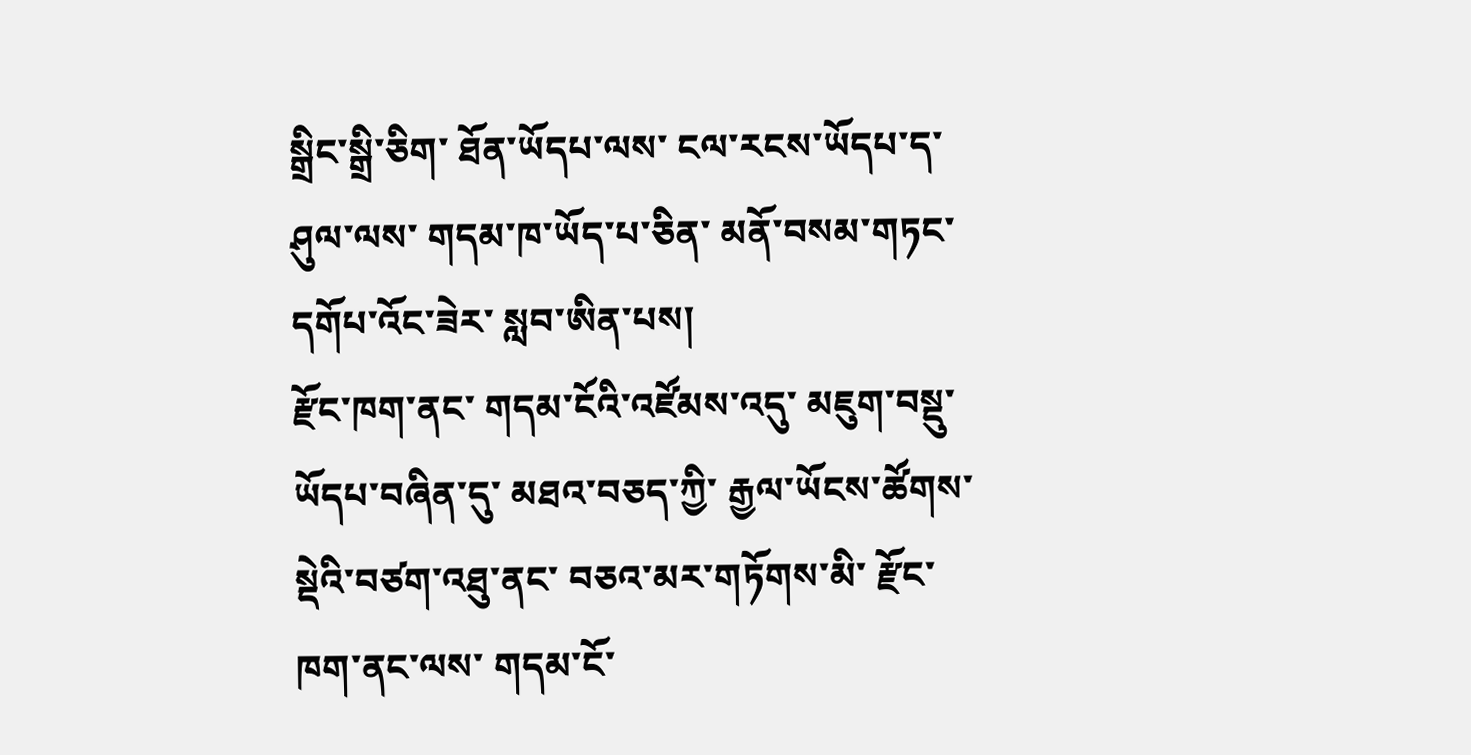སྒྲིང་སྒྲི་ཅིག་ ཐོན་ཡོདཔ་ལས་ ངལ་རངས་ཡོདཔ་ད་ ཤུལ་ལས་ གདམ་ཁ་ཡོད་པ་ཅིན་ མནོ་བསམ་གཏང་དགོཔ་འོང་ཟེར་ སླབ་ཨིན་པས།
རྫོང་ཁག་ནང་ གདམ་ངོའི་འཛོམས་འདུ་ མཇུག་བསྡུ་ཡོདཔ་བཞིན་དུ་ མཐའ་བཅད་ཀྱི་ རྒྱལ་ཡོངས་ཚོགས་སྡེའི་བཙག་འཐུ་ནང་ བཅའ་མར་གཏོགས་མི་ རྫོང་ཁག་ནང་ལས་ གདམ་ངོ་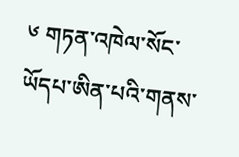༦ གཏན་འཁེལ་སོང་ཡོདཔ་ཨིན་པའི་གནས་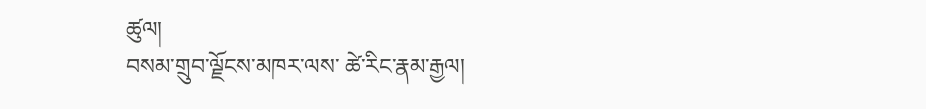ཚུལ།
བསམ་གྲུབ་ལྗོངས་མཁར་ལས་ ཚེ་རིང་རྣམ་རྒྱལ།